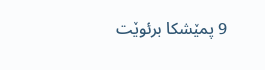9 پمێشکا برئوێت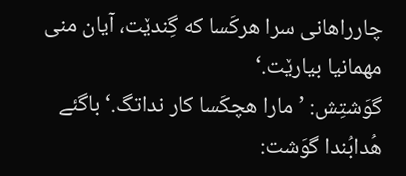چارراهانی سرا هرکَسا که گِندێت، آیان منی مهمانیا بیارێت.‘
گوَشتِش: ’مارا هچکَسا کار نداتگ.‘ باگئے هُدابُندا گوَشت: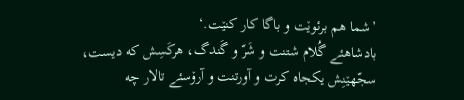’شما هم برئوێت و باگا کار کنێت.‘
بادشاهئے گُلام شتنت و شَرّ و گَندگ، هرکَسِش که دیست، سجّهێنِش یکجاه کرت و آورتنت و آرۆسئے تالار چه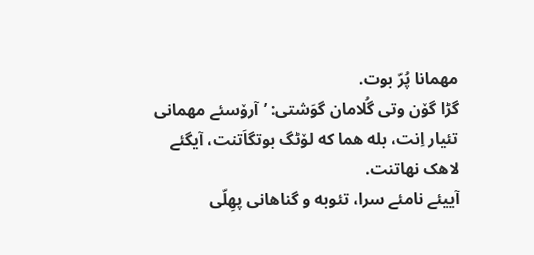مهمانا پُرّ بوت.
گڑا گۆن وتی گُلامان گوَشتی: ’آرۆسئے مهمانی تئیار اِنت، بله هما که لۆٹگ بوتگاَتنت، آیگئے لاهک نهاتنت.
آییئے نامئے سرا، تئوبه و گناهانی پهِلّی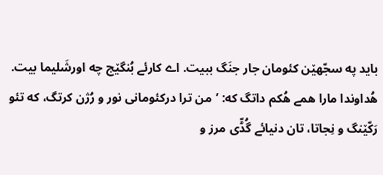باید په سجّهێن کئومان جار جنَگ ببیت. اے کارئے بُنگێج چه اورشَلیما بیت.
هُداوندا مارا همے هُکم داتگ که: ’من ترا درکئومانی نور و رُژن کرتگ، که تئو رَکّێنگ و نِجاتا، تان دنیائے گُڈّی مرز و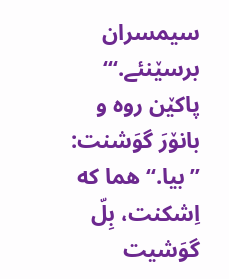سیمسران برسێنئے.‘“
پاکێن روه و بانۆرَ گوَشنت: ”بیا.“ هما که اِشکنت، بِلّ گوَشیت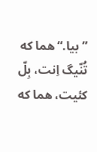”بیا.“ هما که تُنّیگ اِنت، بِلّ کئیت، هما که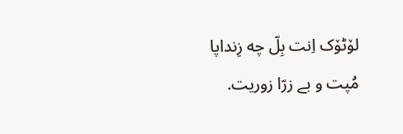لۆٹۆک اِنت بِلّ چه زِنداپا مُپت و بے زرّا زوریت.